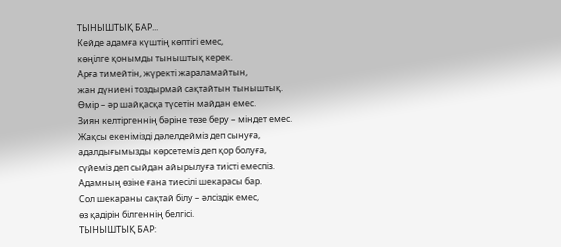ТЫНЫШТЫҚ БАР...
Кейде адамға күштің көптігі емес,
көңілге қонымды тыныштық керек.
Арға тимейтін, жүректі жараламайтын,
жан дүниені тоздырмай сақтайтын тыныштық.
Өмір – әр шайқасқа түсетін майдан емес.
Зиян келтіргеннің бәріне төзе беру – міндет емес.
Жақсы екенімізді дәлелдейміз деп сынуға,
адалдығымызды көрсетеміз деп қор болуға,
сүйеміз деп сыйдан айырылуға тиісті емеспіз.
Адамның өзіне ғана тиесілі шекарасы бар.
Сол шекараны сақтай білу – әлсіздік емес,
өз қадірін білгеннің белгісі.
ТЫНЫШТЫҚ БАР: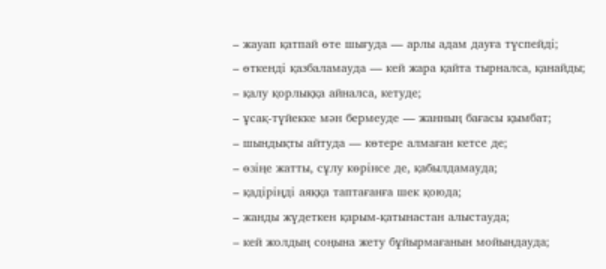– жауап қатпай өте шығуда — арлы адам дауға түспейді;
– өткенді қазбаламауда — кей жара қайта тырналса, қанайды;
– қалу қорлыққа айналса, кетуде;
– ұсақ-түйекке мән бермеуде — жанның бағасы қымбат;
– шындықты айтуда — көтере алмаған кетсе де;
– өзіңе жатты, сұлу көрінсе де, қабылдамауда;
– қадіріңді аяққа таптағанға шек қоюда;
– жанды жүдеткен қарым-қатынастан алыстауда;
– кей жолдың соңына жету бұйырмағанын мойындауда;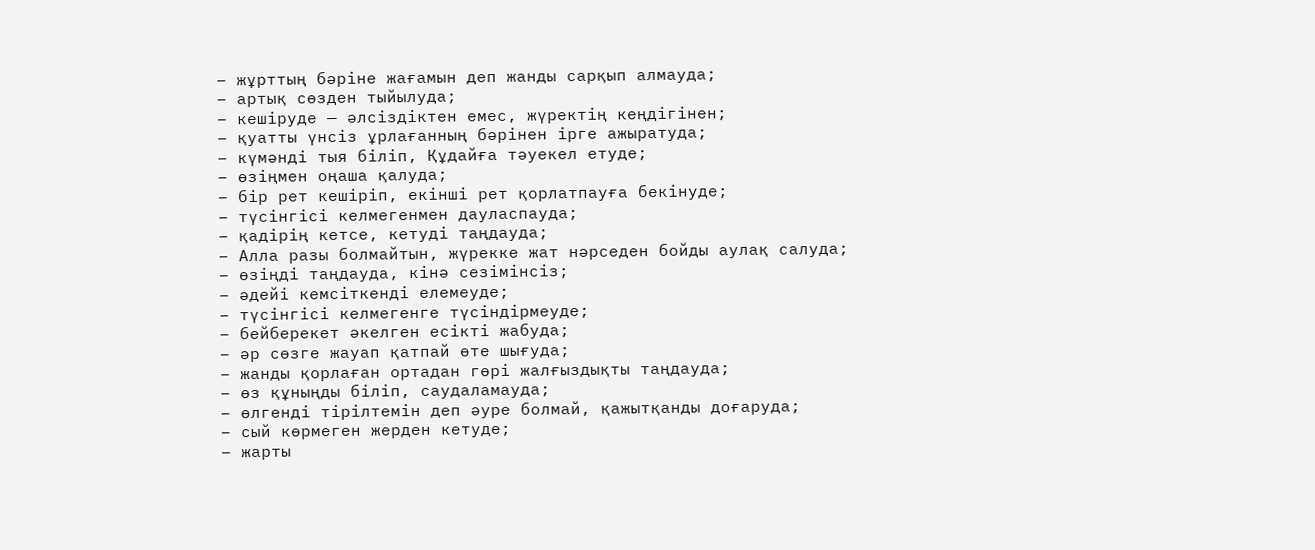– жұрттың бәріне жағамын деп жанды сарқып алмауда;
– артық сөзден тыйылуда;
– кешіруде — әлсіздіктен емес, жүректің кеңдігінен;
– қуатты үнсіз ұрлағанның бәрінен ірге ажыратуда;
– күмәнді тыя біліп, Құдайға тәуекел етуде;
– өзіңмен оңаша қалуда;
– бір рет кешіріп, екінші рет қорлатпауға бекінуде;
– түсінгісі келмегенмен дауласпауда;
– қадірің кетсе, кетуді таңдауда;
– Алла разы болмайтын, жүрекке жат нәрседен бойды аулақ салуда;
– өзіңді таңдауда, кінә сезімінсіз;
– әдейі кемсіткенді елемеуде;
– түсінгісі келмегенге түсіндірмеуде;
– бейберекет әкелген есікті жабуда;
– әр сөзге жауап қатпай өте шығуда;
– жанды қорлаған ортадан гөрі жалғыздықты таңдауда;
– өз құныңды біліп, саудаламауда;
– өлгенді тірілтемін деп әуре болмай, қажытқанды доғаруда;
– сый көрмеген жерден кетуде;
– жарты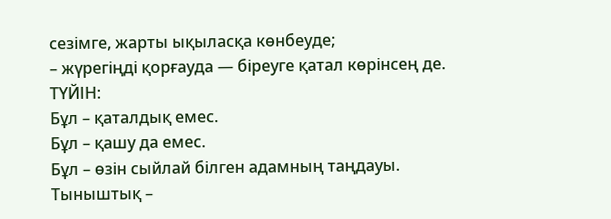сезімге, жарты ықыласқа көнбеуде;
– жүрегіңді қорғауда — біреуге қатал көрінсең де.
ТҮЙІН:
Бұл – қаталдық емес.
Бұл – қашу да емес.
Бұл – өзін сыйлай білген адамның таңдауы.
Тыныштық –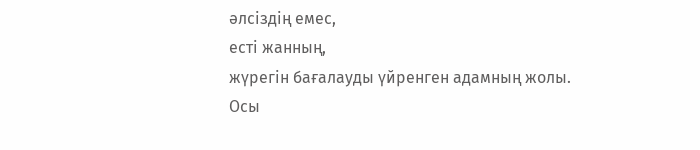әлсіздің емес,
есті жанның,
жүрегін бағалауды үйренген адамның жолы.
Осы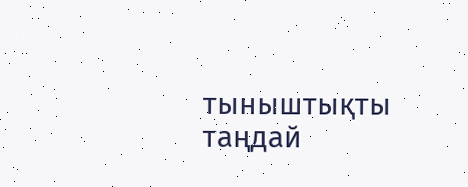тыныштықты таңдай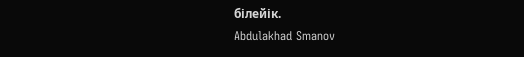білейік.
Abdulakhad Smanov